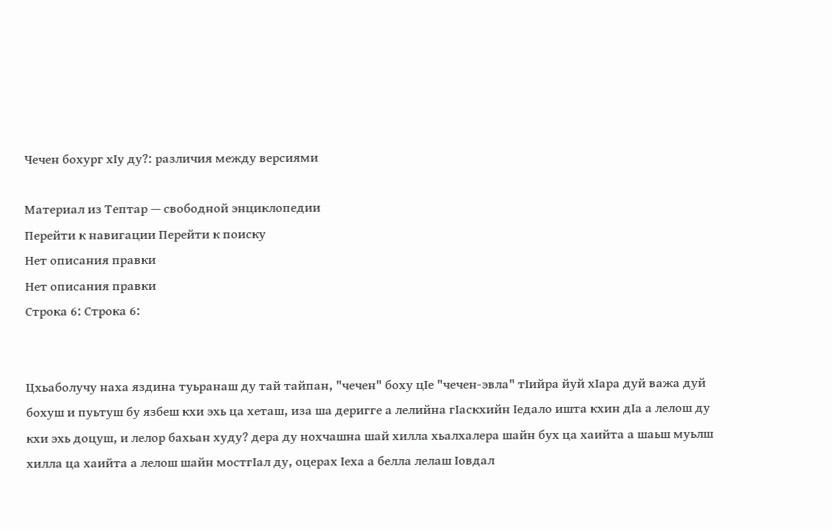Чечен бохург хIу ду?: различия между версиями

Материал из Тептар — свободной энциклопедии
Перейти к навигации Перейти к поиску
Нет описания правки
Нет описания правки
Строка 6: Строка 6:


Цхьаболучу наха яздина туьранаш ду тай тайпан, "чечен" боху цIе "чечен-эвла" тIийра йуй хIара дуй важа дуй бохуш и пуьтуш бу язбеш кхи эхь ца хеташ, иза ша деригге а лелийна гIаскхийн Iедало ишта кхин дIа а лелош ду кхи эхь доцуш, и лелор бахьан худу? дера ду нохчашна шай хилла хьалхалера шайн бух ца хаийта а шаьш муьлш хилла ца хаийта а лелош шайн мостгIал ду, оцерах Iеха а белла лелаш Iовдал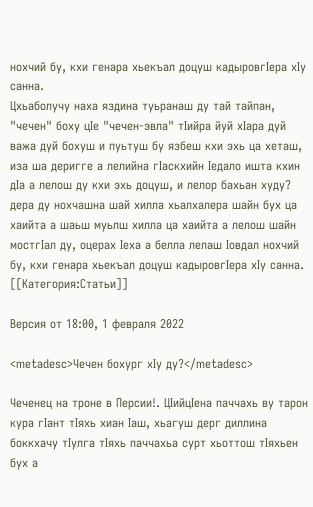нохчий бу, кхи генара хьекъал доцуш кадыровгIера хIу санна.
Цхьаболучу наха яздина туьранаш ду тай тайпан, "чечен" боху цIе "чечен-эвла" тIийра йуй хIара дуй важа дуй бохуш и пуьтуш бу язбеш кхи эхь ца хеташ, иза ша деригге а лелийна гIаскхийн Iедало ишта кхин дIа а лелош ду кхи эхь доцуш, и лелор бахьан худу? дера ду нохчашна шай хилла хьалхалера шайн бух ца хаийта а шаьш муьлш хилла ца хаийта а лелош шайн мостгIал ду, оцерах Iеха а белла лелаш Iовдал нохчий бу, кхи генара хьекъал доцуш кадыровгIера хIу санна.
[[Категория:Статьи]]

Версия от 18:00, 1 февраля 2022

<metadesc>Чечен бохург хIу ду?</metadesc>

Чеченец на троне в Персии!. ЦIийцIена паччахь ву тарон кура гIант тIяхь хиан Iаш, хьагуш дерг диллина боккхачу тIулга тIяхь паччахьа сурт хьоттош тIяхьен бух а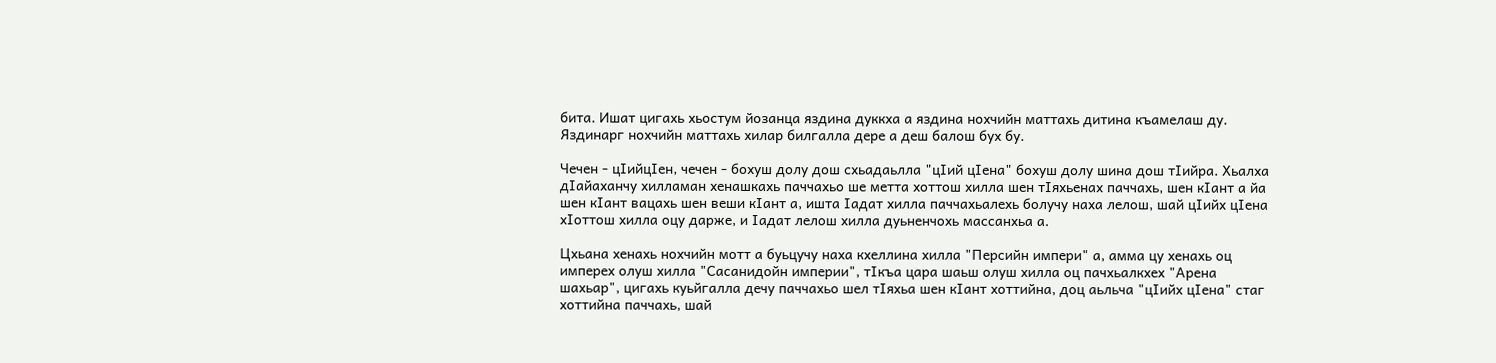бита. Ишат цигахь хьостум йозанца яздина дуккха а яздина нохчийн маттахь дитина къамелаш ду. Яздинарг нохчийн маттахь хилар билгалла дере а деш балош бух бу.

Чечен - цIийцIен, чечен - бохуш долу дош схьадаьлла "цIий цIена" бохуш долу шина дош тIийра. Хьалха дIайаханчу хилламан хенашкахь паччахьо ше метта хоттош хилла шен тIяхьенах паччахь, шен кIант а йа шен кIант вацахь шен веши кIант а, ишта Iадат хилла паччахьалехь болучу наха лелош, шай цIийх цIена хIоттош хилла оцу дарже, и Iадат лелош хилла дуьненчохь массанхьа а.

Цхьана хенахь нохчийн мотт а буьцучу наха кхеллина хилла "Персийн импери" а, амма цу хенахь оц имперех олуш хилла "Сасанидойн империи", тIкъа цара шаьш олуш хилла оц пачхьалкхех "Арена шахьар", цигахь куьйгалла дечу паччахьо шел тIяхьа шен кIант хоттийна, доц аьльча "цIийх цIена" стаг хоттийна паччахь, шай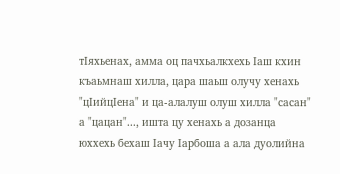тIяхьенах, амма оц пачхьалкхехь Iаш кхин къаьмнаш хилла, цара шаьш олучу хенахь "цIийцIена" и ца-алалуш олуш хилла "сасан" а "цацан"..., ишта цу хенахь а дозанца юххехь бехаш Iачу Iарбоша а ала дуолийна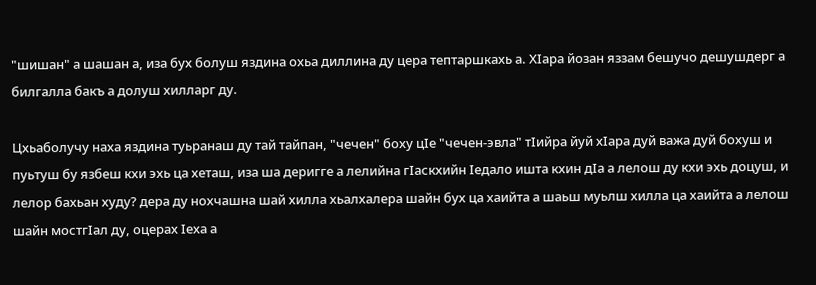"шишан" а шашан а, иза бух болуш яздина охьа диллина ду цера тептаршкахь а. ХIара йозан яззам бешучо дешушдерг а билгалла бакъ а долуш хилларг ду.

Цхьаболучу наха яздина туьранаш ду тай тайпан, "чечен" боху цIе "чечен-эвла" тIийра йуй хIара дуй важа дуй бохуш и пуьтуш бу язбеш кхи эхь ца хеташ, иза ша деригге а лелийна гIаскхийн Iедало ишта кхин дIа а лелош ду кхи эхь доцуш, и лелор бахьан худу? дера ду нохчашна шай хилла хьалхалера шайн бух ца хаийта а шаьш муьлш хилла ца хаийта а лелош шайн мостгIал ду, оцерах Iеха а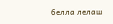белла лелаш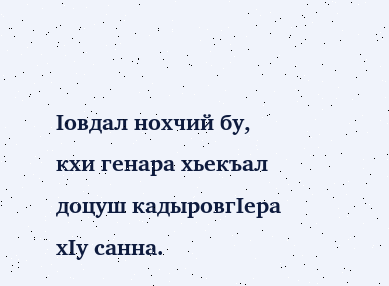Iовдал нохчий бу, кхи генара хьекъал доцуш кадыровгIера хIу санна.